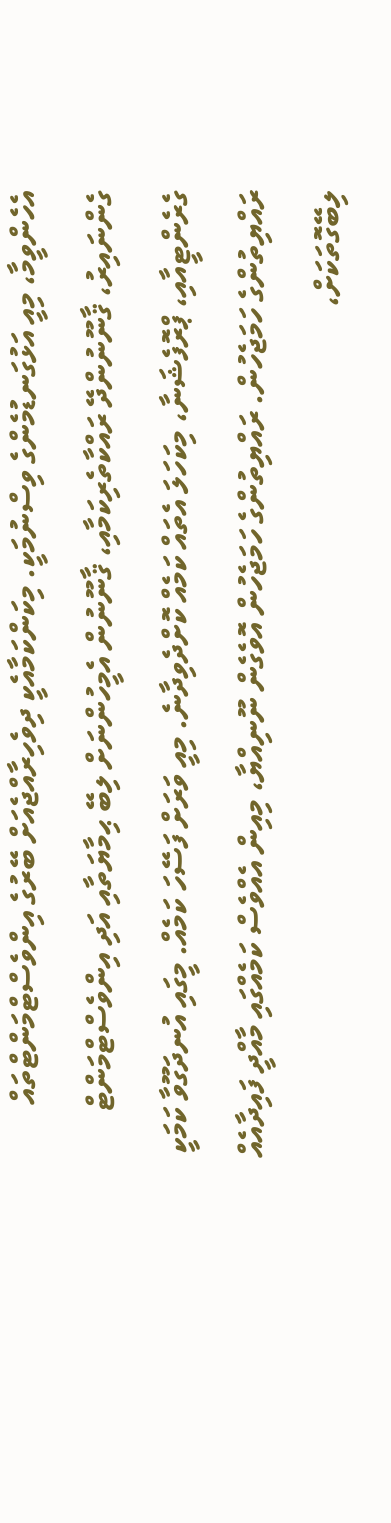އެހެންވީމާ، މިއީ އަޅުގަނޑުމެންގެ ވިސްނުމަކީ. މިކަންކަމާއެކީ ދިވެހިރާއްޖެއަށް ބޭރުގެ އިންވެސްޓްމަންޓްތައް ގެންނައިރު، ޤާނޫނުންދޭ ރައްކާތެރިކަމާއި، ޤާނޫނުން އެމީހުންނަށް ލިބޭ ޙިމާޔަތާއި އަދި އިންވެސްޓްމަންޓް ގެރެންޓީއާއި، ޕްރޮފެޝަނާ، މިކަހަލަ އެތައް ކަމެއް ކޮށްދެވިދާނެ. މިއީ ވަރަށް ފަސޭހަ ކަމެއް. މީގައި އުނދަގޫވާ ކަމަކީ ރައްޔިތުންގެ ހަމަޖެހުން. ރައްޔިތުންގެ ހަމަޖެހުން އޮވެގެން ނޫނިއްޔާ، މިއިން އެއްވެސް ކަމެއްގައި މާއްދީ ފައިދާއެއް ލިބޭގޮތަކަށް،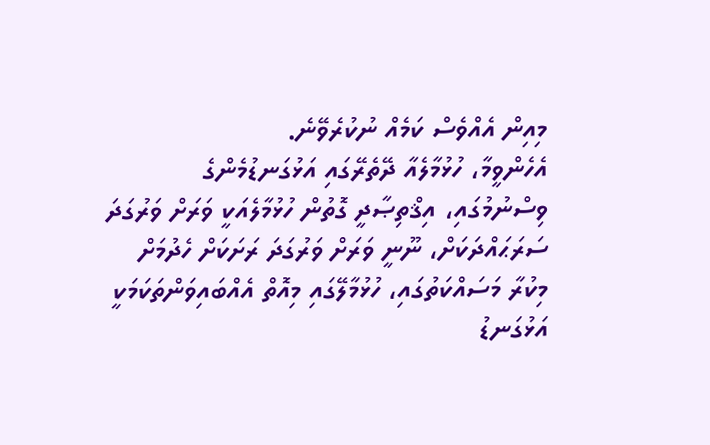މިއިން އެއްވެސް ކަމެއް ނުކުރެވޭނެ.
އެހެންވީމާ، ހުޅުމާލެއާ ދޭތެރޭގައި އަޅުގަނޑުމެންގެ ވިސްނުމުގައި، އިޤްތިޞާދީ ގޮތުން ހުޅުމާލެއަކީ ވަރަށް ވަރުގަދަ ސަރަޙައްދަކަށް، ނޫނީ ވަރަށް ވަރުގަދަ ރަށަކަށް ހެދުމަށް މިކުރާ މަސައްކަތުގައި، ހުޅުމާލޭގައި މިއޮތް އެއްބައިވަންތަކަމަކީ އަޅުގަނޑު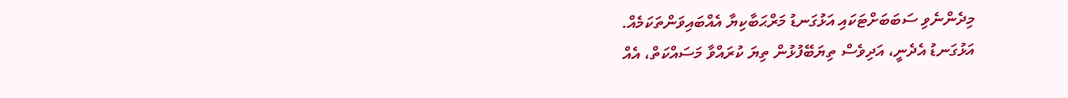މިދެންނެވި ސަބަބަށްޓަކައި އަޅުގަނޑު މަރްޙަބާކިޔާ އެއްބައިވަންތަކަމެއް.
އަޅުގަނޑު އެދެނީ، އަދިވެސް ތިޔަބޭފުޅުން ތިޔަ ކުރައްވާ މަސައްކަތް، އެއް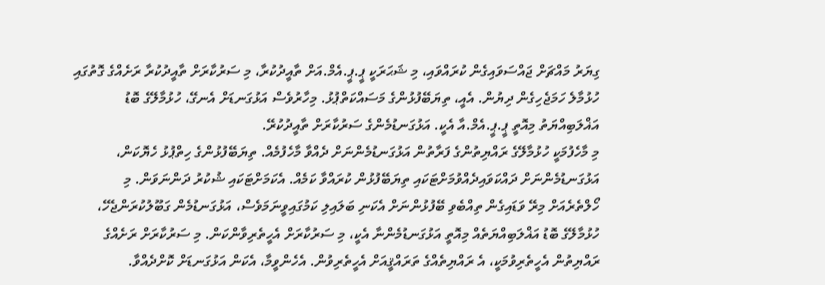ގިޔަރު މައްޗަށް ޖައްސަވައިގެން ކުރައްވައި، މި ޝަޙަރަކީ ޕީ.ޕީ.އެމް.އަށް ތާއީދުކުރާ، މި ސަރުކާރަށް ތާއީދުކުރާ ރަށެއްގެ ގޮތުގައި ހުޅުމާލެ ހަމަޖެހިގެން ދިޔުން. އެއީ، ތިޔަބޭފުޅުންގެ މަސައްކަތްޕުޅު. މިހާރުވެސް އަޅުގަނޑަށް އެނގޭ، ހުޅުމާލޭގެ ބޮޑު އަޣްލަބިއްޔަތު މިއޮތީ ޕީ.ޕީ.އެމް.އާ އެކީ. އަޅުގަނޑުމެންގެ ސަރުކާރަށް ތާއީދުކުރޭ.
މި މާހެފުމަކީ ހުޅުމާލޭގެ ރައްޔިތުންގެ ފަރާތުން އަޅުގަނޑުމެންނަށް ދެއްވާ މާހެފުމެއް. ތިޔަބޭފުޅުންގެ ހިތްޕުޅު ހެޔޮކަން، އަޅުގަނޑުމެންނަށް ދައްކަވައިދެއްވުމަށްޓަކައި ތިޔަބޭފުޅުން ކުރައްވާ ކަމެއް. އެކަމަށްޓަކައި ޝުކުރު ދަންނަވަން. މި ހޯލްތެރެއަށް މިރޭ ވަޑައިގެން ތިއްބެވި ބޭފުޅުންނަށް އެކަނި ބަލައިލި ކަމުގައިވީނަމަވެސް، އަޅުގަނޑުމެން ގަބޫލުކުރަންޖެހޭ، ހުޅުމާލޭގެ ބޮޑު އަޣްލަބިއްޔަތެއް މިއޮތީ އަޅުގަނޑުމެންނާ އެކީ، މި ސަރުކާރަށް އެހީތެރިވާންކަން. މި ސަރުކާރަށް ރަށެއްގެ ރައްޔިތުން އެހީތެރިވުމަކީ، އެ ރައްޔިތެއްގެ ތަރައްޤީއަށް އެހީތެރިވުން. އެހެންވީމާ، އެކަން އަޅުގަނޑަށް ކޮށްދެއްވާ.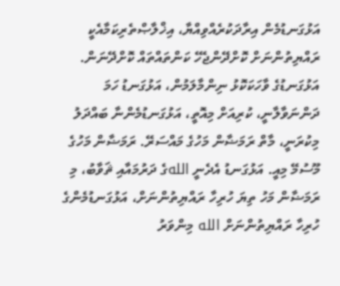އަޅުގަނޑުމެން އިރާދަކުރެއްވިއްޔާ، އިޚްލާޞްތެރިކަމާއެކީ ރައްޔިތުންނަށް ކޮށްދޭންޖެހޭ ކަންތައްތައް ކޮށްދޭނަން.
އަޅުގަނޑުގެ ވާހަކަކޮޅު ނިންމާލަމުން، އަޅުގަނޑު ހަމަ ދަންނަވާލާނީ، ކުރިއަށް މިއޮތީ، އަޅުގަނޑުމެންނާ ބައްދަލު މިކުރަނީ، މާތް ރަމަޟާން މަހުގެ މައްސަރޭ. ރަމަޟާން މަހުގެ މޫސުމޭ މިއީ. އަޅުގަނޑު އެދެނީ اللهގެ ދަރުމައާއި ޘަވާބު، މި ރަމަޟާން މަހު ތިޔަ ހުރިހާ ރައްޔިތުންނަށް، އަޅުގަނޑުމެންގެ ހުރިހާ ރައްޔިތުންނަށް الله މިންވަރު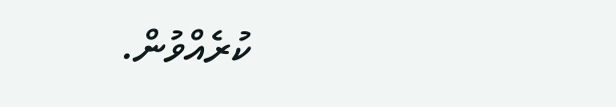ކުރެއްވުން.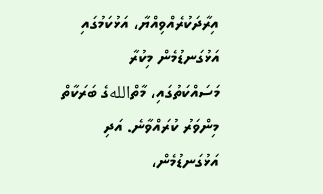އިރާދަކުރެއްވިއްޔާ، އަޅުކަމުގައި އަޅުގަނޑުމެން މިކުރާ މަސައްކަތުގައި، މާތްاللهގެ ބަރަކާތް މިންވަރު ކުރައްވާނެ. އަދި އަޅުގަނޑުމެން،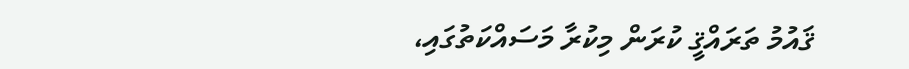ޤައުމު ތަރައްޤީ ކުރަން މިކުރާ މަސައްކަތުގައި،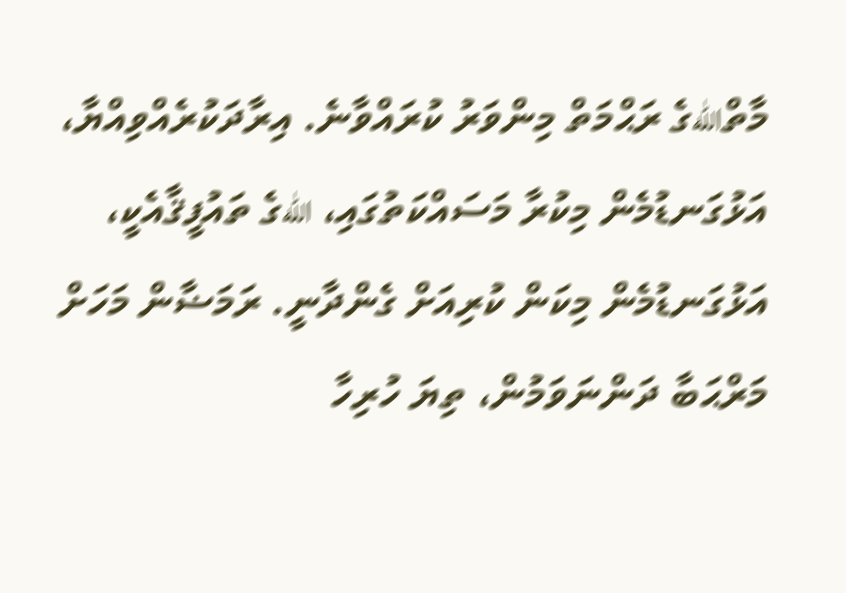މާތްاللهގެ ރަޙްމަތް މިންވަރު ކުރައްވާނެ. އިރާދަކުރެއްވިއްޔާ، އަޅުގަނޑުމެން މިކުރާ މަސައްކަތުގައި، اللهގެ ތައުފީޤާއެކީ، އަޅުގަނޑުމެން މިކަން ކުރިއަށް ގެންދާނީ. ރަމަޟާން މަހަށް މަރްޙަބާ ދަންނަވަމުން، ތިޔަ ހުރިހާ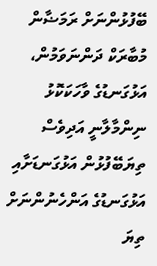ބޭފުޅުންނަށް ރަމަޟާން މުބާރަކް ދަންނަވަމުން، އަޅުގަނޑުގެ ވާހަކަކޮޅު ނިންމާލާނީ އަދިވެސް ތިޔަބޭފުޅުން އަޅުގަނޑަށާއި އަޅުގަނޑުގެ އަންހެނުންނަށް ތިޔަ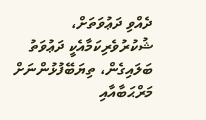ދެއްވި ދަޢުވަތަށް، ޝުކުރުވެރިކަމާއެކީ ދަޢުވަތު ބަލައިގެން، ތިޔަބޭފުޅުންނަށް މަރްޙަބާއާއި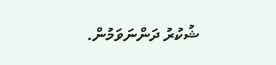ޝުކުރު ދަންނަވަމުން.